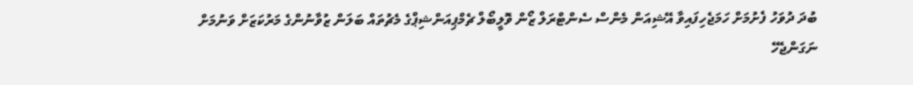ބުދަ ދުވަހު ފެށުމަށް ހަމަޖެހިފައިވާ އޭޝިއަން މެންސް ސެންޓްރަލް ޒޯން ވޮލީބޯލް ޗެމްޕިއަންޝިޕްގެ މެޗުތައް ބަލަން ޒުވާނުންގެ މަރުކަޒަށް ވަނުމަށް ނަގަންޖެހޭ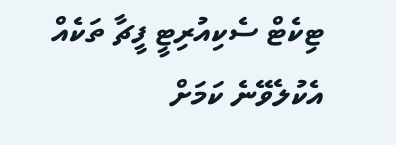ޓިކެޓް ސެކިއުރިޓީ ފީޗާ ތަކެއް އެކުލެވޭނެ ކަމަށް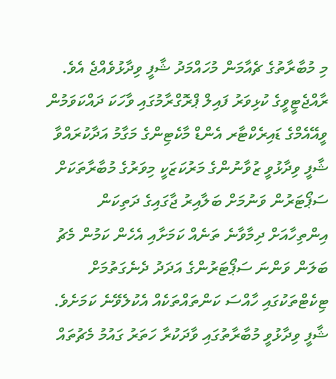މި މުބާރާތުގެ ޗެއާމަން މުހައްމަދު ޝާފީ ވިދާޅުވެއްޖެ އެވެ.
ރާއްޖެޓީވީގެ ކުޅިވަރު ފައިލް ޕްރޮގްރާމުގައި ވާހަކަ ދައްކަވަމުން ވީއޭއެމްގެ ޑައިރެކްޓާރ އެންޑް މާކެޓިންގެ މަގާމު އަދާކުރައްވާ ޝާފީ ވިދާޅުވީ ޒުވާނުންގެ މަރުކަޒަކީ މިވަރުގެ މުބާރާތަކަށް ސަޕޯޓަރުން ވަނުމަށް ބަލާއިރު ޖާގައިގެ ދަތިކަން އިންތިހާއަށް ދިމާވާނެ ތަނެއް ކަމަށާއި އެހެން ކަމުން މެޗު ބަލަން ވަންނަ ސަޕޯޓަރުންގެ އަދަދު ދެނެގަތުމަށް ޓިކެޓްތަކުގައި ހާއްސަ ކަންތައްތަކެއް އެކުލެވޭނެ ކަމަށެވެ.
ޝާފީ ވިދާޅުވީ މުބާރާތުގައި ވާދަކުރާ ހަތަރު ގައުމު މެޗުތައް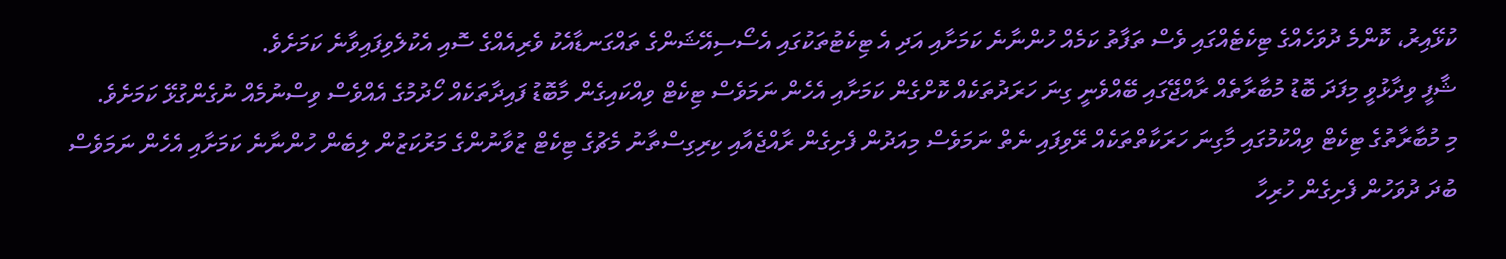ކުޅޭއިރު، ކޮންމެ ދުވަހެއްގެ ޓިކެޓެއްގައި ވެސް ތަފާތު ކަމެއް ހުންނާނެ ކަމަށާއި އަދި އެ ޓިކެޓުތަކުގައި އެސޯސިއޭޝަންގެ ތައްގަނޑާއެކު ވެރިއެއްގެ ސޮއި އެކުލެވިފައިވާނެ ކަމަށެވެ.
ޝާފީ ވިދާޅުވީ މިފަދަ ބޮޑު މުބާރާތެއް ރާއްޖޭގައި ބޭއްވެނީ ގިނަ ހަރަދުތަކެއް ކޮށްގެން ކަމަށާއި އެހެން ނަމަވެސް ޓިކެޓް ވިއްކައިގެން މާބޮޑު ފައިދާތަކެއް ހޯދުމުގެ އެއްވެސް ވިސްނުމެއް ނުގެންގުޅޭ ކަމަށެވެ.
މި މުބާރާތުގެ ޓިކެޓް ވިއްކުމުގައި މާގިނަ ހަރަކާތްތަކެއް ރޭވިފައި ނެތް ނަމަވެސް މިއަދުން ފެށިގެން ރާއްޖެއާއި ކިރިގިސްތާނު މެޗުގެ ޓިކެޓް ޒުވާނުންގެ މަރުކަޒުން ލިބެން ހުންނާނެ ކަމަށާއި އެހެން ނަމަވެސް ބުދަ ދުވަހުން ފެށިގެން ހުރިހާ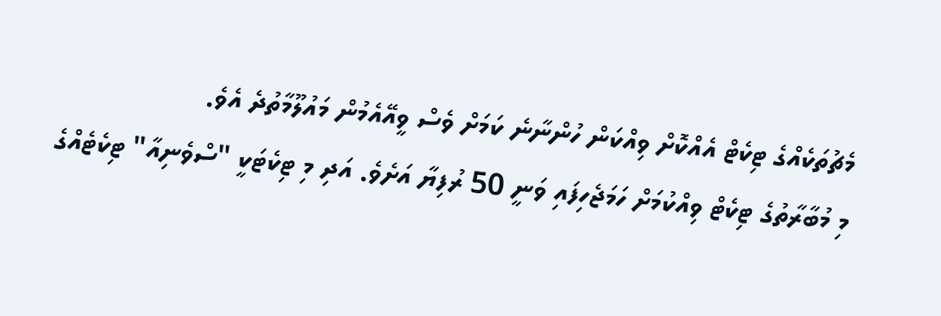މެޗުތަކެއްގެ ޓިކެޓް އެއްކޮށް ވިއްކަން ހުންނާނެ ކަމަށް ވެސް ވީއޭއެމުން މައުލޫމާތުދެ އެވެ.
މި މުބާރާތުގެ ޓިކެޓް ވިއްކުމަށް ހަމަޖެހިފައި ވަނީ 50 ރުފިޔާ އަށެވެ. އަދި މި ޓިކެޓަކީ "ސްވެނިއާ" ޓިކެޓެއްގެ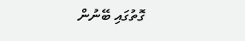ގޮތުގައި ބޭނުން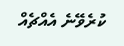ކުރެވޭނެ އެއްޗެއް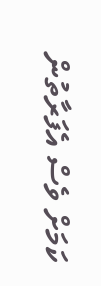ކަމަށް ވެސް އެފަރާތުން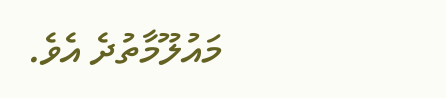މައުލޫމާތުދެ އެވެ.